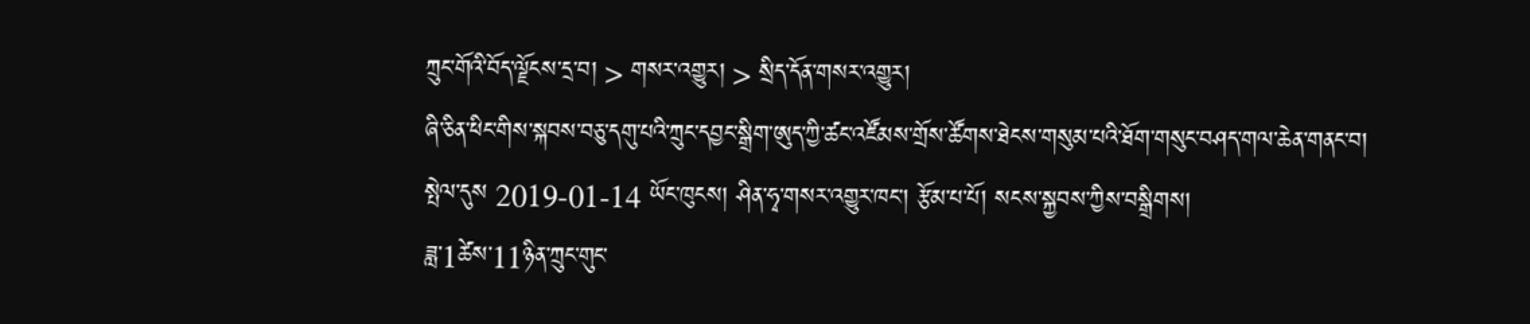ཀྲུང་གོའི་བོད་ལྗོངས་དྲ་བ། > གསར་འགྱུར། > སྲིད་དོན་གསར་འགྱུར།
ཞི་ཅིན་ཕིང་གིས་སྐབས་བཅུ་དགུ་པའི་ཀྲུང་དབྱང་སྒྲིག་ཨུད་ཀྱི་ཚང་འཛོམས་གྲོས་ཚོགས་ཐེངས་གསུམ་པའི་ཐོག་གསུང་བཤད་གལ་ཆེན་གནང་བ།
སྤེལ་དུས 2019-01-14 ཡོང་ཁུངས། ཤིན་ཧྭ་གསར་འགྱུར་ཁང་། རྩོམ་པ་པོ། སངས་སྐྱབས་ཀྱིས་བསྒྲིགས།
ཟླ་1ཚེས་11ཉིན་ཀྲུང་གུང་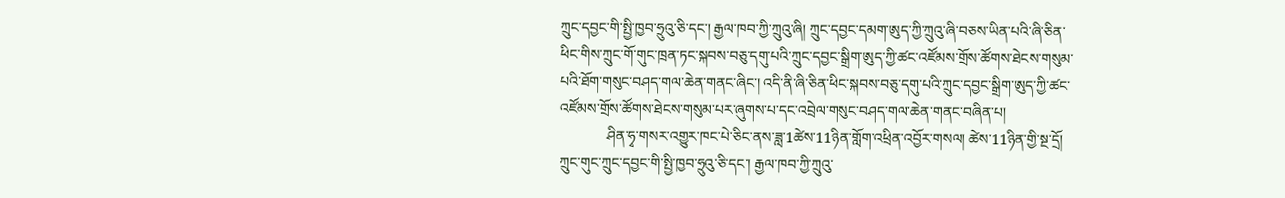ཀྲུང་དབྱང་གི་སྤྱི་ཁྱབ་ཧྲུའུ་ཅི་དང་། རྒྱལ་ཁབ་ཀྱི་ཀྲུའུ་ཞི། ཀྲུང་དབྱང་དམག་ཨུད་ཀྱི་ཀྲུའུ་ཞི་བཅས་ཡིན་པའི་ཞི་ཅིན་ཕིང་གིས་ཀྲུང་གོ་གུང་ཁྲན་ཏང་སྐབས་བཅུ་དགུ་པའི་ཀྲུང་དབྱང་སྒྲིག་ཨུད་ཀྱི་ཚང་འཛོམས་གྲོས་ཚོགས་ཐེངས་གསུམ་པའི་ཐོག་གསུང་བཤད་གལ་ཆེན་གནང་ཞིང་། འདི་ནི་ཞི་ཅིན་ཕིང་སྐབས་བཅུ་དགུ་པའི་ཀྲུང་དབྱང་སྒྲིག་ཨུད་ཀྱི་ཚང་འཛོམས་གྲོས་ཚོགས་ཐེངས་གསུམ་པར་ཞུགས་པ་དང་འབྲེལ་གསུང་བཤད་གལ་ཆེན་གནང་བཞིན་པ།
             ཤིན་ཧྭ་གསར་འགྱུར་ཁང་པེ་ཅིང་ནས་ཟླ་1ཚེས་11ཉིན་གློག་འཕྲིན་འབྱོར་གསལ། ཚེས་11ཉིན་གྱི་སྔ་དྲོ། ཀྲུང་གུང་ཀྲུང་དབྱང་གི་སྤྱི་ཁྱབ་ཧྲུའུ་ཅི་དང་། རྒྱལ་ཁབ་ཀྱི་ཀྲུའུ་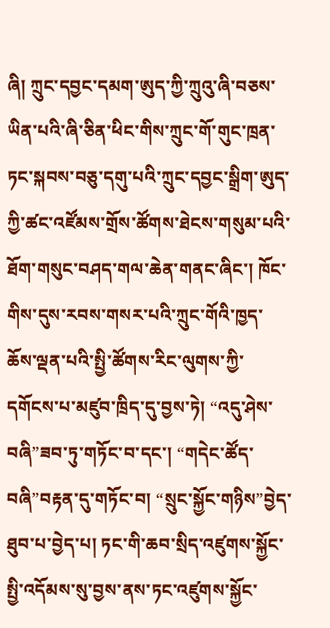ཞི། ཀྲུང་དབྱང་དམག་ཨུད་ཀྱི་ཀྲུའུ་ཞི་བཅས་ཡིན་པའི་ཞི་ཅིན་ཕིང་གིས་ཀྲུང་གོ་གུང་ཁྲན་ཏང་སྐབས་བཅུ་དགུ་པའི་ཀྲུང་དབྱང་སྒྲིག་ཨུད་ཀྱི་ཚང་འཛོམས་གྲོས་ཚོགས་ཐེངས་གསུམ་པའི་ཐོག་གསུང་བཤད་གལ་ཆེན་གནང་ཞིང་། ཁོང་གིས་དུས་རབས་གསར་པའི་ཀྲུང་གོའི་ཁྱད་ཆོས་ལྡན་པའི་སྤྱི་ཚོགས་རིང་ལུགས་ཀྱི་དགོངས་པ་མཛུབ་ཁྲིད་དུ་བྱས་ཏེ། “འདུ་ཤེས་བཞི”ཟབ་ཏུ་གཏོང་བ་དང་། “གདེང་ཚོད་བཞི”བརྟན་དུ་གཏོང་བ། “སྲུང་སྐྱོང་གཉིས”བྱེད་ཐུབ་པ་བྱེད་པ། ཏང་གི་ཆབ་སྲིད་འཛུགས་སྐྱོང་སྤྱི་འདོམས་སུ་བྱས་ནས་ཏང་འཛུགས་སྐྱོང་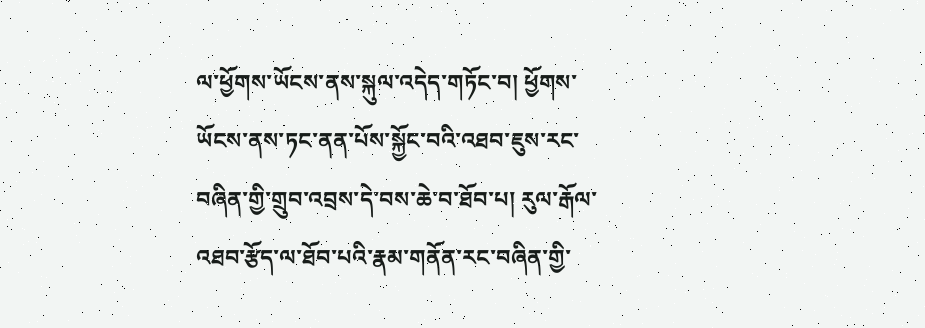ལ་ཕྱོགས་ཡོངས་ནས་སྐུལ་འདེད་གཏོང་བ། ཕྱོགས་ཡོངས་ནས་ཏང་ནན་པོས་སྐྱོང་བའི་འཐབ་ཇུས་རང་བཞིན་གྱི་གྲུབ་འབྲས་དེ་བས་ཆེ་བ་ཐོབ་པ། རུལ་རྒོལ་འཐབ་རྩོད་ལ་ཐོབ་པའི་རྣམ་གནོན་རང་བཞིན་གྱི་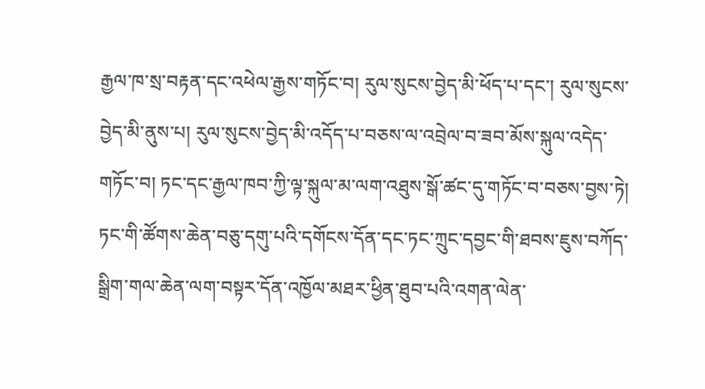རྒྱལ་ཁ་སྲ་བརྟན་དང་འཕེལ་རྒྱས་གཏོང་བ། རུལ་སུངས་བྱེད་མི་ཕོད་པ་དང་། རུལ་སུངས་བྱེད་མི་ནུས་པ། རུལ་སུངས་བྱེད་མི་འདོད་པ་བཅས་ལ་འབྲེལ་བ་ཟབ་མོས་སྐུལ་འདེད་གཏོང་བ། ཏང་དང་རྒྱལ་ཁབ་ཀྱི་ལྟ་སྐུལ་མ་ལག་འཐུས་སྒོ་ཚང་དུ་གཏོང་བ་བཅས་བྱས་ཏེ། ཏང་གི་ཚོགས་ཆེན་བཅུ་དགུ་པའི་དགོངས་དོན་དང་ཏང་ཀྲུང་དབྱང་གི་ཐབས་ཇུས་བཀོད་སྒྲིག་གལ་ཆེན་ལག་བསྟར་དོན་འཁྱོལ་མཐར་ཕྱིན་ཐུབ་པའི་འགན་ལེན་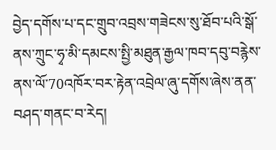བྱེད་དགོས་པ་དང་གྲུབ་འབྲས་གཟེངས་སུ་ཐོབ་པའི་སྒོ་ནས་ཀྲུང་ཧྭ་མི་དམངས་སྤྱི་མཐུན་རྒྱལ་ཁབ་དབུ་བརྙེས་ནས་ལོ་70འཁོར་བར་རྟེན་འབྲེལ་ཞུ་དགོས་ཞེས་ནན་བཤད་གནང་བ་རེད།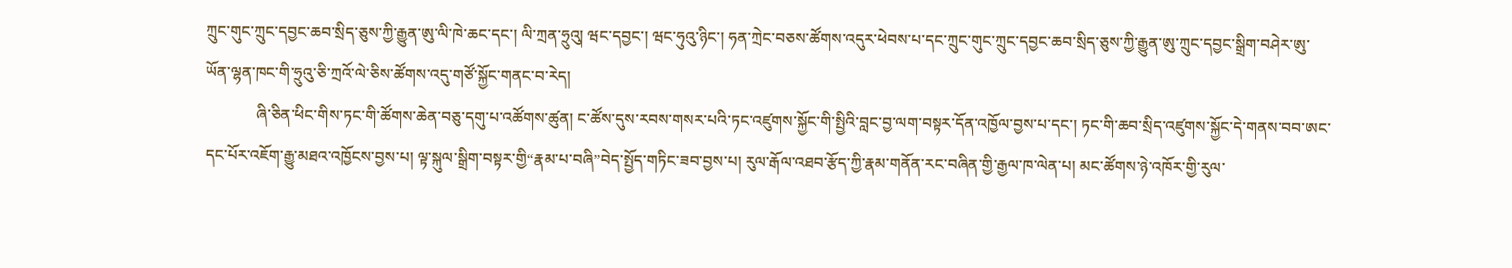ཀྲུང་གུང་ཀྲུང་དབྱང་ཆབ་སྲིད་ཅུས་ཀྱི་རྒྱུན་ཨུ་ལི་ཁེ་ཆང་དང་། ལི་ཀྲན་ཧྲུའུ། ཝང་དབྱང་། ཝང་ཧུའུ་ཉིང་། ཧན་ཀྲེང་བཅས་ཚོགས་འདུར་ཕེབས་པ་དང་ཀྲུང་གུང་ཀྲུང་དབྱང་ཆབ་སྲིད་ཅུས་ཀྱི་རྒྱུན་ཨུ་ཀྲུང་དབྱང་སྒྲིག་བཤེར་ཨུ་ཡོན་ལྷན་ཁང་གི་ཧྲུའུ་ཅི་ཀྲའོ་ལེ་ཅིས་ཚོགས་འདུ་གཙོ་སྐྱོང་གནང་བ་རེད།
             ཞི་ཅིན་ཕིང་གིས་ཏང་གི་ཚོགས་ཆེན་བཅུ་དགུ་པ་འཚོགས་ཚུན། ང་ཚོས་དུས་རབས་གསར་པའི་ཏང་འཛུགས་སྐྱོང་གི་སྤྱིའི་བླང་བྱ་ལག་བསྟར་དོན་འཁྱོལ་བྱས་པ་དང་། ཏང་གི་ཆབ་སྲིད་འཛུགས་སྐྱོང་དེ་གནས་བབ་ཨང་དང་པོར་འཇོག་རྒྱུ་མཐའ་འཁྱོངས་བྱས་པ། ལྟ་སྐུལ་སྒྲིག་བསྟར་གྱི“རྣམ་པ་བཞི”བེད་སྤྱོད་གཏིང་ཟབ་བྱས་པ། རུལ་རྒོལ་འཐབ་རྩོད་ཀྱི་རྣམ་གནོན་རང་བཞིན་གྱི་རྒྱལ་ཁ་ལེན་པ། མང་ཚོགས་ཉེ་འཁོར་གྱི་རུལ་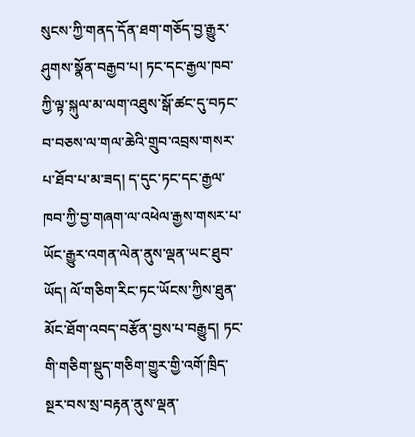སུངས་ཀྱི་གནད་དོན་ཐག་གཅོད་བྱ་རྒྱུར་ཤུགས་སྣོན་བརྒྱབ་པ། ཏང་དང་རྒྱལ་ཁབ་ཀྱི་ལྟ་སྐུལ་མ་ལག་འཐུས་སྒོ་ཚང་དུ་བཏང་བ་བཅས་ལ་གལ་ཆེའི་གྲུབ་འབྲས་གསར་པ་ཐོབ་པ་མ་ཟད། ད་དུང་ཏང་དང་རྒྱལ་ཁབ་ཀྱི་བྱ་གཞག་ལ་འཕེལ་རྒྱས་གསར་པ་ཡོང་རྒྱུར་འགན་ལེན་ནུས་ལྡན་ཡང་ཐུབ་ཡོད། ལོ་གཅིག་རིང་ཏང་ཡོངས་ཀྱིས་ཐུན་མོང་ཐོག་འབད་བརྩོན་བྱས་པ་བརྒྱུད། ཏང་གི་གཅིག་སྡུད་གཅིག་གྱུར་གྱི་འགོ་ཁྲིད་སྔར་བས་སྲ་བརྟན་ནུས་ལྡན་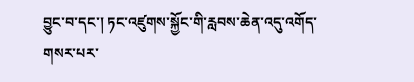བྱུང་བ་དང་། ཏང་འཛུགས་སྐྱོང་གི་རླབས་ཆེན་འདུ་འགོད་གསར་པར་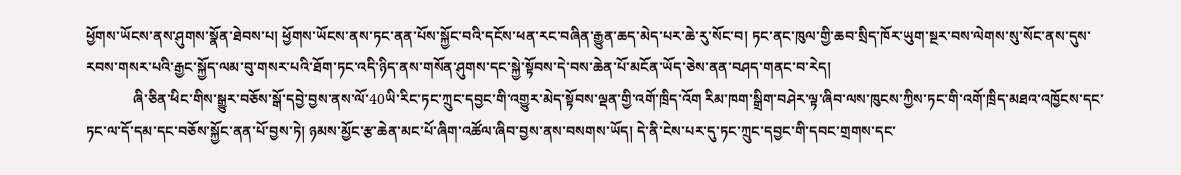ཕྱོགས་ཡོངས་ནས་ཤུགས་སྣོན་ཐེབས་པ། ཕྱོགས་ཡོངས་ནས་ཏང་ནན་པོས་སྐྱོང་བའི་དངོས་ཕན་རང་བཞིན་རྒྱུན་ཆད་མེད་པར་ཆེ་རུ་སོང་བ། ཏང་ནང་ཁུལ་གྱི་ཆབ་སྲིད་ཁོར་ཡུག་སྔར་བས་ལེགས་སུ་སོང་ནས་དུས་རབས་གསར་པའི་རྒྱང་སྐྱོད་ལམ་བུ་གསར་པའི་ཐོག་ཏང་འདི་ཉིད་ནས་གསོན་ཤུགས་དང་སྐྱེ་སྟོབས་དེ་བས་ཆེན་པོ་མངོན་ཡོད་ཅེས་ནན་བཤད་གནང་བ་རེད།
             ཞི་ཅིན་ཕིང་གིས་སྒྱུར་བཅོས་སྒོ་དབྱེ་བྱས་ནས་ལོ་40ཡི་རིང་ཏང་ཀྲུང་དབྱང་གི་འགྱུར་མེད་སྟོབས་ལྡན་གྱི་འགོ་ཁྲིད་འོག རིམ་ཁག་སྒྲིག་བཤེར་ལྟ་ཞིབ་ལས་ཁུངས་ཀྱིས་ཏང་གི་འགོ་ཁྲིད་མཐའ་འཁྱོངས་དང་ཏང་ལ་དོ་དམ་དང་བཅོས་སྐྱོང་ནན་པོ་བྱས་ཏེ། ཉམས་མྱོང་རྩ་ཆེན་མང་པོ་ཞིག་འཚོལ་ཞིབ་བྱས་ནས་བསགས་ཡོད། དེ་ནི་ངེས་པར་དུ་ཏང་ཀྲུང་དབྱང་གི་དབང་གྲགས་དང་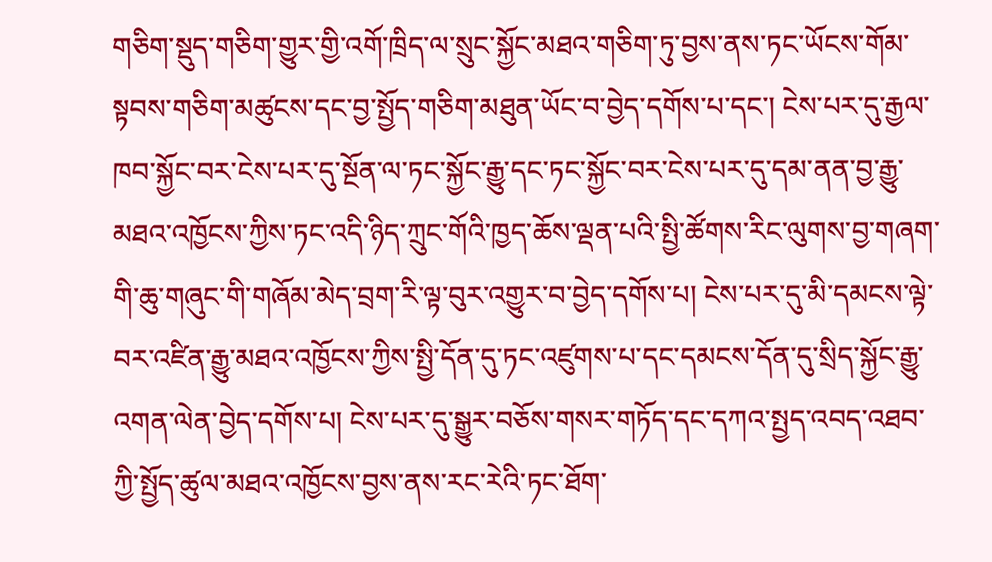གཅིག་སྡུད་གཅིག་གྱུར་གྱི་འགོ་ཁྲིད་ལ་སྲུང་སྐྱོང་མཐའ་གཅིག་ཏུ་བྱས་ནས་ཏང་ཡོངས་གོམ་སྟབས་གཅིག་མཚུངས་དང་བྱ་སྤྱོད་གཅིག་མཐུན་ཡོང་བ་བྱེད་དགོས་པ་དང་། ངེས་པར་དུ་རྒྱལ་ཁབ་སྐྱོང་བར་ངེས་པར་དུ་སྔོན་ལ་ཏང་སྐྱོང་རྒྱུ་དང་ཏང་སྐྱོང་བར་ངེས་པར་དུ་དམ་ནན་བྱ་རྒྱུ་མཐའ་འཁྱོངས་ཀྱིས་ཏང་འདི་ཉིད་ཀྲུང་གོའི་ཁྱད་ཆོས་ལྡན་པའི་སྤྱི་ཚོགས་རིང་ལུགས་བྱ་གཞག་གི་ཆུ་གཞུང་གི་གཞོམ་མེད་བྲག་རི་ལྟ་བུར་འགྱུར་བ་བྱེད་དགོས་པ། ངེས་པར་དུ་མི་དམངས་ལྟེ་བར་འཛིན་རྒྱུ་མཐའ་འཁྱོངས་ཀྱིས་སྤྱི་དོན་དུ་ཏང་འཛུགས་པ་དང་དམངས་དོན་དུ་སྲིད་སྐྱོང་རྒྱུ་འགན་ལེན་བྱེད་དགོས་པ། ངེས་པར་དུ་སྒྱུར་བཅོས་གསར་གཏོད་དང་དཀའ་སྤྱད་འབད་འཐབ་ཀྱི་སྤྱོད་ཚུལ་མཐའ་འཁྱོངས་བྱས་ནས་རང་རེའི་ཏང་ཐོག་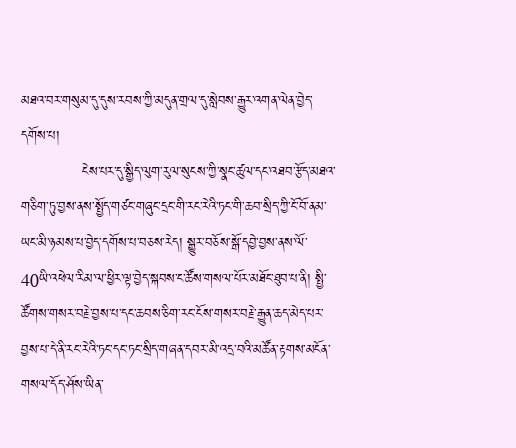མཐའ་བར་གསུམ་དུ་དུས་རབས་ཀྱི་མདུན་གྲལ་དུ་སླེབས་རྒྱུར་འགན་ལེན་བྱེད་དགོས་པ།
             ངེས་པར་དུ་སྒྱིད་ལུག་རུལ་སུངས་ཀྱི་སྣང་ཚུལ་དང་འཐབ་རྩོད་མཐའ་གཅིག་ཏུ་བྱས་ནས་སྤྱོད་གཙང་གཞུང་དྲང་གི་རང་རེའི་ཏང་གི་ཆབ་སྲིད་ཀྱི་ངོ་བོ་ནམ་ཡང་མི་ཉམས་པ་བྱེད་དགོས་པ་བཅས་རེད། སྒྱུར་བཅོས་སྒོ་དབྱེ་བྱས་ནས་ལོ་40ཡི་འཕེལ་རིམ་ལ་ཕྱིར་ལྟ་བྱེད་སྐབས་ང་ཚོས་གསལ་པོར་མཐོང་ཐུབ་པ་ནི། སྤྱི་ཚོགས་གསར་བརྗེ་བྱས་པ་དང་ཆབས་ཅིག་རང་ངོས་གསར་བརྗེ་རྒྱུན་ཆད་མེད་པར་བྱས་པ་དེ་ནི་རང་རེའི་ཏང་དང་ཏང་སྲིད་གཞན་དབར་མི་འདྲ་བའི་མཚོན་རྟགས་མངོན་གསལ་དོད་ཤོས་ཡིན་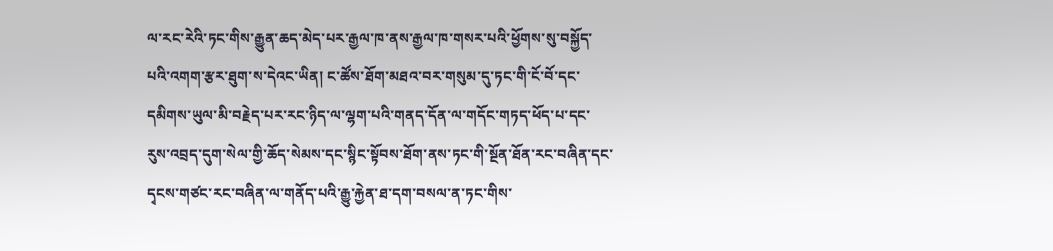ལ་རང་རེའི་ཏང་གིས་རྒྱུན་ཆད་མེད་པར་རྒྱལ་ཁ་ནས་རྒྱལ་ཁ་གསར་པའི་ཕྱོགས་སུ་བསྐྱོད་པའི་འགག་རྩར་ཐུག་ས་དེའང་ཡིན། ང་ཚོས་ཐོག་མཐའ་བར་གསུམ་དུ་ཏང་གི་ངོ་བོ་དང་དམིགས་ཡུལ་མི་བརྗེད་པར་རང་ཉིད་ལ་ལྷག་པའི་གནད་དོན་ལ་གདོང་གཏད་ཕོད་པ་དང་རུས་འབྲད་དུག་སེལ་གྱི་ཆོད་སེམས་དང་སྙིང་སྟོབས་ཐོག་ནས་ཏང་གི་སྔོན་ཐོན་རང་བཞིན་དང་དྭངས་གཙང་རང་བཞིན་ལ་གནོད་པའི་རྒྱུ་རྐྱེན་ཐ་དག་བསལ་ན་ཏང་གིས་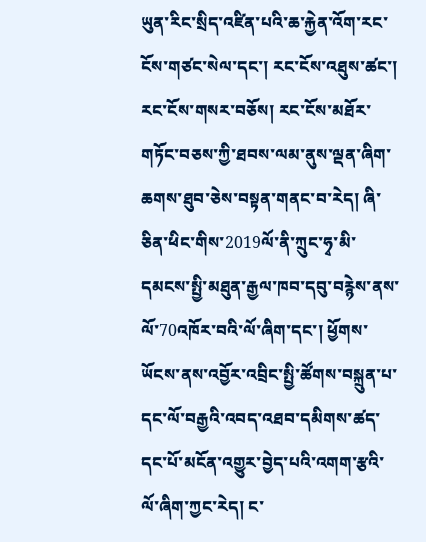ཡུན་རིང་སྲིད་འཛིན་པའི་ཆ་རྐྱེན་འོག་རང་ངོས་གཙང་སེལ་དང་། རང་ངོས་འཐུས་ཚང་། རང་ངོས་གསར་བཅོས། རང་ངོས་མཐོར་གཏོང་བཅས་ཀྱི་ཐབས་ལམ་ནུས་ལྡན་ཞིག་ཆགས་ཐུབ་ཅེས་བསྟན་གནང་བ་རེད། ཞི་ཅིན་ཕིང་གིས་2019ལོ་ནི་ཀྲུང་ཧྭ་མི་དམངས་སྤྱི་མཐུན་རྒྱལ་ཁབ་དབུ་བརྙེས་ནས་ལོ་70འཁོར་བའི་ལོ་ཞིག་དང་། ཕྱོགས་ཡོངས་ནས་འབྱོར་འབྲིང་སྤྱི་ཚོགས་བསྐྲུན་པ་དང་ལོ་བརྒྱའི་འབད་འཐབ་དམིགས་ཚད་དང་པོ་མངོན་འགྱུར་བྱེད་པའི་འགག་རྩའི་ལོ་ཞིག་ཀྱང་རེད། ང་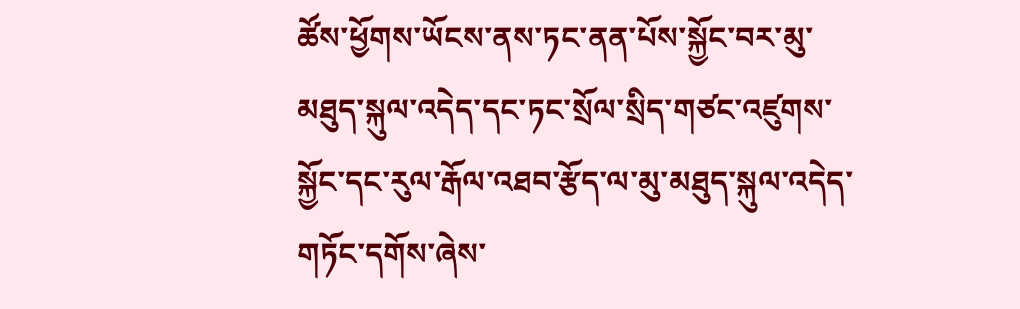ཚོས་ཕྱོགས་ཡོངས་ནས་ཏང་ནན་པོས་སྐྱོང་བར་མུ་མཐུད་སྐུལ་འདེད་དང་ཏང་སྲོལ་སྲིད་གཙང་འཛུགས་སྐྱོང་དང་རུལ་རྒོལ་འཐབ་རྩོད་ལ་མུ་མཐུད་སྐུལ་འདེད་གཏོང་དགོས་ཞེས་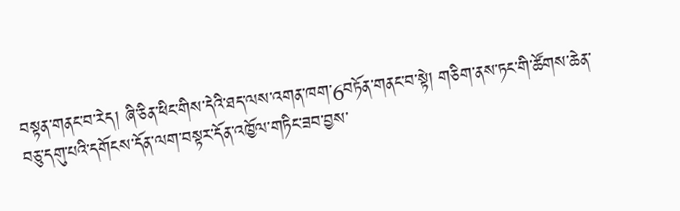བསྟན་གནང་བ་རེད། ཞི་ཅིན་ཕིང་གིས་དེའི་ཐད་ལས་འགན་ཁག་6བཏོན་གནང་བ་སྟེ། གཅིག་ནས་ཏང་གི་ཚོགས་ཆེན་བཅུ་དགུ་པའི་དགོངས་དོན་ལག་བསྟར་དོན་འཁྱོལ་གཏིང་ཟབ་བྱས་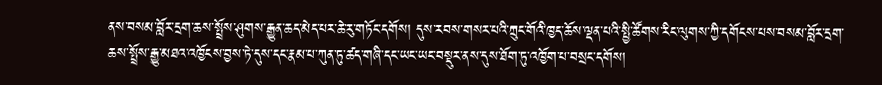ནས་བསམ་བློར་དྲག་ཆས་སྤྲོས་ཤུགས་རྒྱུན་ཆད་མེད་པར་ཆེ་རུ་གཏོང་དགོས། དུས་རབས་གསར་པའི་ཀྲུང་གོའི་ཁྱད་ཆོས་ལྡན་པའི་སྤྱི་ཚོགས་རིང་ལུགས་ཀྱི་དགོངས་པས་བསམ་བློར་དྲག་ཆས་སྤྲོས་རྒྱུ་མཐའ་འཁྱོངས་བྱས་ཏེ་དུས་དང་རྣམ་པ་ཀུན་ཏུ་ཚད་གཞི་དང་ཡང་ཡང་བསྡུར་ནས་དུས་ཐོག་ཏུ་འཁྱོག་པ་བསྲང་དགོས།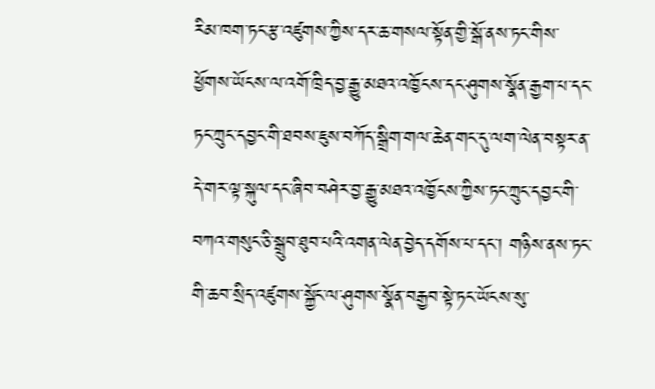རིམ་ཁག་ཏང་རྩ་འཛུགས་ཀྱིས་དར་ཆ་གསལ་སྟོན་གྱི་སྒོ་ནས་ཏང་གིས་ཕྱོགས་ཡོངས་ལ་འགོ་ཁྲིད་བྱ་རྒྱུ་མཐའ་འཁྱོངས་དང་ཤུགས་སྣོན་རྒྱག་པ་དང་ཏང་ཀྲུང་དབྱང་གི་ཐབས་ཇུས་བཀོད་སྒྲིག་གལ་ཆེན་གང་དུ་ལག་ལེན་བསྟར་ན་དེ་གར་ལྟ་སྐུལ་དང་ཞིབ་བཤེར་བྱ་རྒྱུ་མཐའ་འཁྱོངས་ཀྱིས་ཏང་ཀྲུང་དབྱང་གི་བཀའ་གསུང་ཅི་སྒྲུབ་ཐུབ་པའི་འགན་ལེན་བྱེད་དགོས་པ་དང་། གཉིས་ནས་ཏང་གི་ཆབ་སྲིད་འཛུགས་སྐྱོང་ལ་ཤུགས་སྣོན་བརྒྱབ་སྟེ་ཏང་ཡོངས་སུ་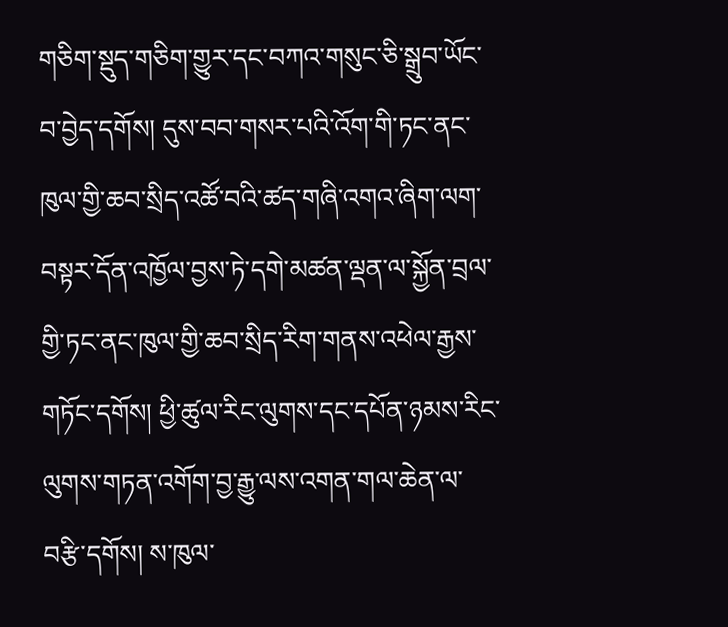གཅིག་སྡུད་གཅིག་གྱུར་དང་བཀའ་གསུང་ཅི་སྒྲུབ་ཡོང་བ་བྱེད་དགོས། དུས་བབ་གསར་པའི་འོག་གི་ཏང་ནང་ཁུལ་གྱི་ཆབ་སྲིད་འཚོ་བའི་ཚད་གཞི་འགའ་ཞིག་ལག་བསྟར་དོན་འཁྱོལ་བྱས་ཏེ་དགེ་མཚན་ལྡན་ལ་སྐྱོན་བྲལ་གྱི་ཏང་ནང་ཁུལ་གྱི་ཆབ་སྲིད་རིག་གནས་འཕེལ་རྒྱས་གཏོང་དགོས། ཕྱི་ཚུལ་རིང་ལུགས་དང་དཔོན་ཉམས་རིང་ལུགས་གཏན་འགོག་བྱ་རྒྱུ་ལས་འགན་གལ་ཆེན་ལ་བརྩི་དགོས། ས་ཁུལ་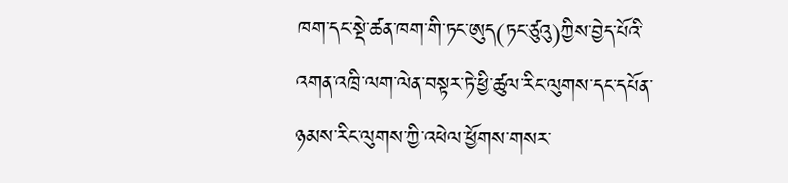ཁག་དང་སྡེ་ཚན་ཁག་གི་ཏང་ཨུད(ཏང་ཙུའུ)ཀྱིས་བྱེད་པོའི་འགན་འཁྲི་ལག་ལེན་བསྟར་ཏེ་ཕྱི་ཚུལ་རིང་ལུགས་དང་དཔོན་ཉམས་རིང་ལུགས་ཀྱི་འཕེལ་ཕྱོགས་གསར་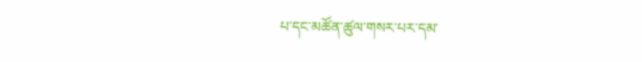པ་དང་མཚོན་ཚུལ་གསར་པར་དམ་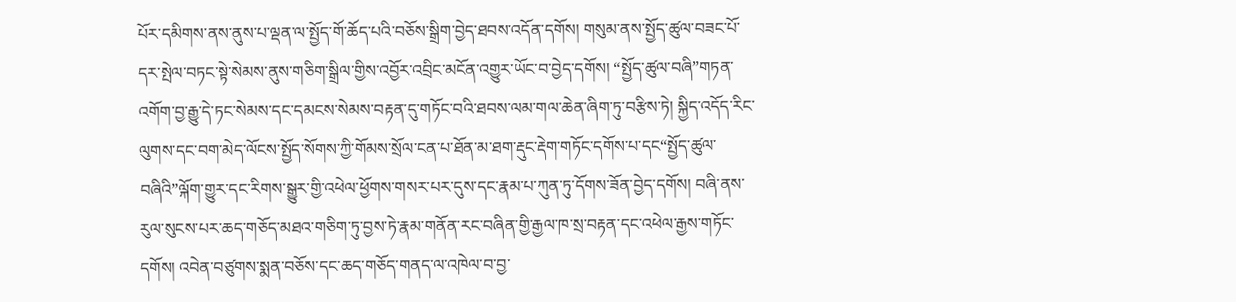པོར་དམིགས་ནས་ནུས་པ་ལྡན་ལ་སྤྱོད་གོ་ཆོད་པའི་བཅོས་སྒྲིག་བྱེད་ཐབས་འདོན་དགོས། གསུམ་ནས་སྤྱོད་ཚུལ་བཟང་པོ་དར་སྤེལ་བཏང་སྟེ་སེམས་ནུས་གཅིག་སྒྲིལ་གྱིས་འབྱོར་འབྲིང་མངོན་འགྱུར་ཡོང་བ་བྱེད་དགོས། “སྤྱོད་ཚུལ་བཞི”གཏན་འགོག་བྱ་རྒྱུ་དེ་ཏང་སེམས་དང་དམངས་སེམས་བརྟན་དུ་གཏོང་བའི་ཐབས་ལམ་གལ་ཆེན་ཞིག་ཏུ་བརྩིས་ཏེ། སྐྱིད་འདོད་རིང་ལུགས་དང་བག་མེད་ལོངས་སྤྱོད་སོགས་ཀྱི་གོམས་སྲོལ་ངན་པ་ཐོན་མ་ཐག་རྡུང་རྡེག་གཏོང་དགོས་པ་དང“སྤྱོད་ཚུལ་བཞིའི”ལྐོག་གྱུར་དང་རིགས་སྒྱུར་གྱི་འཕེལ་ཕྱོགས་གསར་པར་དུས་དང་རྣམ་པ་ཀུན་ཏུ་དོགས་ཟོན་བྱེད་དགོས། བཞི་ནས་རུལ་སུངས་པར་ཆད་གཅོད་མཐའ་གཅིག་ཏུ་བྱས་ཏེ་རྣམ་གནོན་རང་བཞིན་གྱི་རྒྱལ་ཁ་སྲ་བརྟན་དང་འཕེལ་རྒྱས་གཏོང་དགོས། འབེན་བཙུགས་སྨན་བཅོས་དང་ཆད་གཅོད་གནད་ལ་འཁེལ་བ་བྱ་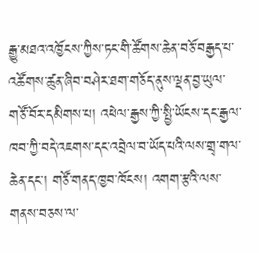རྒྱུ་མཐའ་འཁྱོངས་ཀྱིས་ཏང་གི་ཚོགས་ཆེན་བཅོ་བརྒྱད་པ་འཚོགས་ཚུན་ཞིབ་བཤེར་ཐག་གཅོད་ནུས་ལྡན་བྱ་ཡུལ་གཙོ་བོར་དམིགས་པ། འཕེལ་རྒྱས་ཀྱི་སྤྱི་ཡོངས་དང་རྒྱལ་ཁབ་ཀྱི་བདེ་འཇགས་དང་འབྲེལ་བ་ཡོད་པའི་ལས་གྲྭ་གལ་ཆེན་དང་། གཙོ་གནད་ཁྱབ་ཁོངས། འགག་རྩའི་ལས་གནས་བཅས་ལ་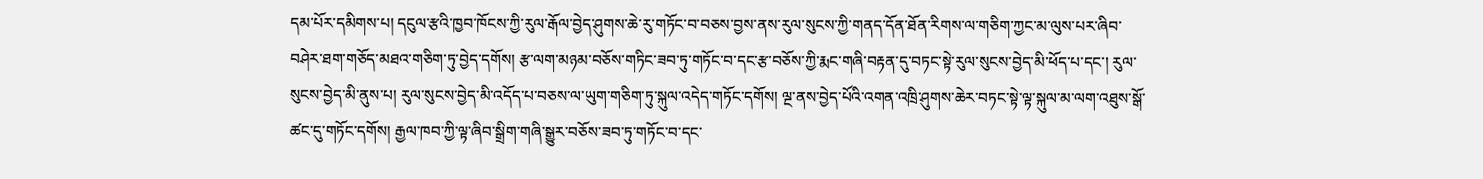དམ་པོར་དམིགས་པ། དངུལ་རྩའི་ཁྱབ་ཁོངས་ཀྱི་རུལ་རྒོལ་བྱེད་ཤུགས་ཆེ་རུ་གཏོང་བ་བཅས་བྱས་ནས་རུལ་སུངས་ཀྱི་གནད་དོན་ཐོན་རིགས་ལ་གཅིག་ཀྱང་མ་ལུས་པར་ཞིབ་བཤེར་ཐག་གཅོད་མཐའ་གཅིག་ཏུ་བྱེད་དགོས། རྩ་ལག་མཉམ་བཅོས་གཏིང་ཟབ་ཏུ་གཏོང་བ་དང་རྩ་བཅོས་ཀྱི་རྨང་གཞི་བརྟན་དུ་བཏང་སྟེ་རུལ་སུངས་བྱེད་མི་ཕོད་པ་དང་། རུལ་སུངས་བྱེད་མི་ནུས་པ། རུལ་སུངས་བྱེད་མི་འདོད་པ་བཅས་ལ་ཡུག་གཅིག་ཏུ་སྐུལ་འདེད་གཏོང་དགོས། ལྔ་ནས་བྱེད་པོའི་འགན་འཁྲི་ཤུགས་ཆེར་བཏང་སྟེ་ལྟ་སྐུལ་མ་ལག་འཐུས་སྒོ་ཚང་དུ་གཏོང་དགོས། རྒྱལ་ཁབ་ཀྱི་ལྟ་ཞིབ་སྒྲིག་གཞི་སྒྱུར་བཅོས་ཟབ་ཏུ་གཏོང་བ་དང་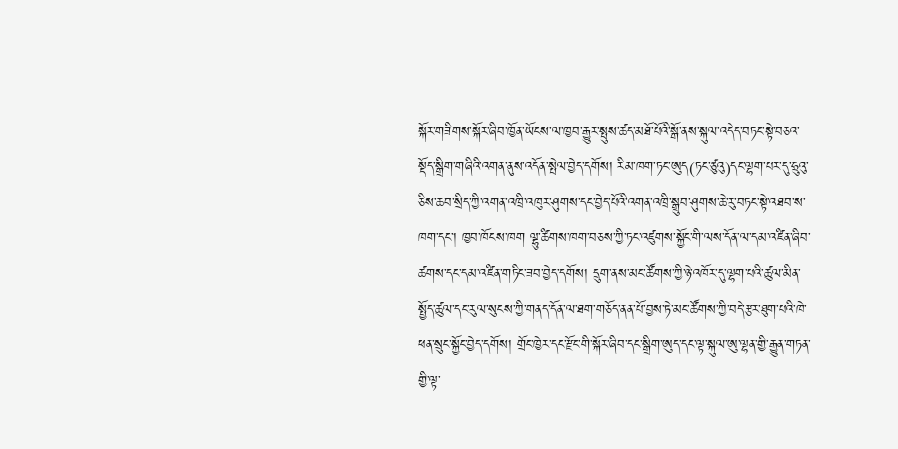སྐོར་གཟིགས་སྐོར་ཞིབ་ཁྱོན་ཡོངས་ལ་ཁྱབ་རྒྱུར་སྤུས་ཚད་མཐོ་པོའི་སྒོ་ནས་སྐུལ་འདེད་བཏང་སྟེ་བཅའ་སྡོད་སྒྲིག་གཞིའི་འགན་ནུས་འདོན་སྤེལ་བྱེད་དགོས། རིམ་ཁག་ཏང་ཨུད(ཏང་ཙུའུ)དང་ལྷག་པར་དུ་ཧྲུའུ་ཅིས་ཆབ་སྲིད་ཀྱི་འགན་འཁྲི་འཁུར་ཤུགས་དང་བྱེད་པོའི་འགན་འཁྲི་སྒྲུབ་ཤུགས་ཆེ་རུ་བཏང་སྟེ་འཐབ་ས་ཁག་དང་། ཁྱབ་ཁོངས་ཁག ལྷུ་ཚིགས་ཁག་བཅས་ཀྱི་ཏང་འཛུགས་སྐྱོང་གི་ལས་དོན་ལ་དམ་འཛིན་ཞིབ་ཚགས་དང་དམ་འཛིན་གཏིང་ཟབ་བྱེད་དགོས། དྲུག་ནས་མང་ཚོགས་ཀྱི་ཉེ་འཁོར་དུ་ལྷག་པའི་ཚུལ་མིན་སྤྱོད་ཚུལ་དང་རུལ་སུངས་ཀྱི་གནད་དོན་ལ་ཐག་གཅོད་ནན་པོ་བྱས་ཏེ་མང་ཚོགས་ཀྱི་བདེ་རྩར་ཐུག་པའི་ཁེ་ཕན་སྲུང་སྐྱོང་བྱེད་དགོས། གྲོང་ཁྱེར་དང་རྫོང་གི་སྐོར་ཞིབ་དང་སྒྲིག་ཨུད་དང་ལྟ་སྐུལ་ཨུ་ལྷན་གྱི་རྒྱུན་གཏན་གྱི་ལྟ་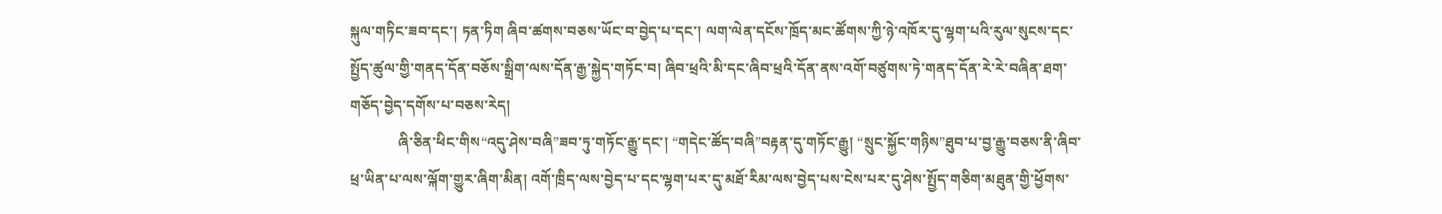སྐུལ་གཏིང་ཟབ་དང་། ཏན་ཏིག ཞིབ་ཚགས་བཅས་ཡོང་བ་བྱེད་པ་དང་། ལག་ལེན་དངོས་ཁྲོད་མང་ཚོགས་ཀྱི་ཉེ་འཁོར་དུ་ལྷག་པའི་རུལ་སུངས་དང་སྤྱོད་ཚུལ་གྱི་གནད་དོན་བཅོས་སྒྲིག་ལས་དོན་རྒྱ་སྐྱེད་གཏོང་བ། ཞིབ་ཕྲའི་མི་དང་ཞིབ་ཕྲའི་དོན་ནས་འགོ་བཙུགས་ཏེ་གནད་དོན་རེ་རེ་བཞིན་ཐག་གཅོད་བྱེད་དགོས་པ་བཅས་རེད།
             ཞི་ཅིན་ཕིང་གིས“འདུ་ཤེས་བཞི”ཟབ་ཏུ་གཏོང་རྒྱུ་དང་། “གདེང་ཚོད་བཞི”བརྟན་དུ་གཏོང་རྒྱུ། “སྲུང་སྐྱོང་གཉིས”ཐུབ་པ་བྱ་རྒྱུ་བཅས་ནི་ཞིབ་ཕྲ་ཡིན་པ་ལས་ལྐོག་གྱུར་ཞིག་མིན། འགོ་ཁྲིད་ལས་བྱེད་པ་དང་ལྷག་པར་དུ་མཐོ་རིམ་ལས་བྱེད་པས་ངེས་པར་དུ་ཤེས་སྤྱོད་གཅིག་མཐུན་གྱི་ཕྱོགས་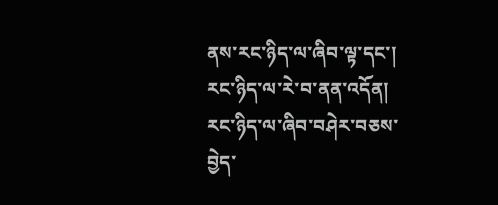ནས་རང་ཉིད་ལ་ཞིབ་ལྟ་དང་། རང་ཉིད་ལ་རེ་བ་ནན་འདོན། རང་ཉིད་ལ་ཞིབ་བཤེར་བཅས་བྱེད་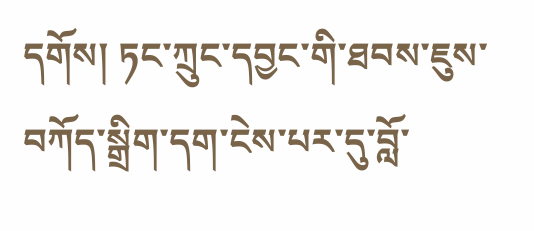དགོས། ཏང་ཀྲུང་དབྱང་གི་ཐབས་ཇུས་བཀོད་སྒྲིག་དག་ངེས་པར་དུ་བློ་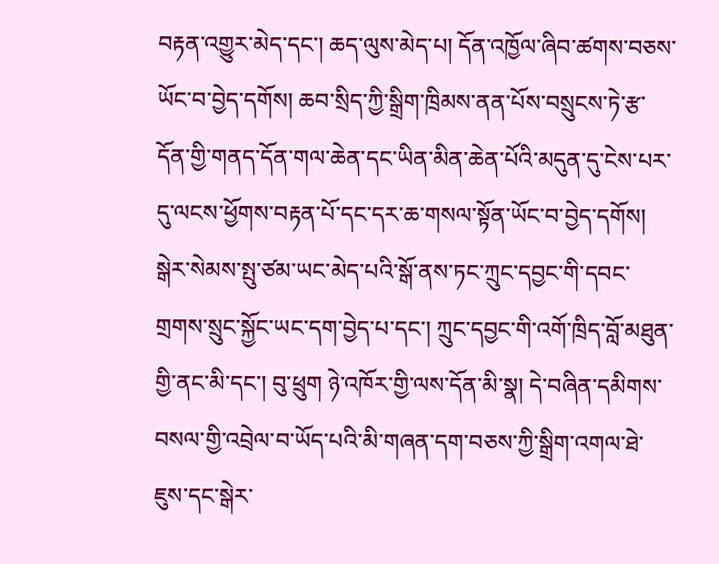བརྟན་འགྱུར་མེད་དང་། ཆད་ལུས་མེད་པ། དོན་འཁྱོལ་ཞིབ་ཚགས་བཅས་ཡོང་བ་བྱེད་དགོས། ཆབ་སྲིད་ཀྱི་སྒྲིག་ཁྲིམས་ནན་པོས་བསྲུངས་ཏེ་རྩ་དོན་གྱི་གནད་དོན་གལ་ཆེན་དང་ཡིན་མིན་ཆེན་པོའི་མདུན་དུ་ངེས་པར་དུ་ལངས་ཕྱོགས་བརྟན་པོ་དང་དར་ཆ་གསལ་སྟོན་ཡོང་བ་བྱེད་དགོས། སྒེར་སེམས་སྤུ་ཙམ་ཡང་མེད་པའི་སྒོ་ནས་ཏང་ཀྲུང་དབྱང་གི་དབང་གྲགས་སྲུང་སྐྱོང་ཡང་དག་བྱེད་པ་དང་། ཀྲུང་དབྱང་གི་འགོ་ཁྲིད་བློ་མཐུན་གྱི་ནང་མི་དང་། བུ་ཕྲུག ཉེ་འཁོར་གྱི་ལས་དོན་མི་སྣ། དེ་བཞིན་དམིགས་བསལ་གྱི་འབྲེལ་བ་ཡོད་པའི་མི་གཞན་དག་བཅས་ཀྱི་སྒྲིག་འགལ་ཐེ་ཇུས་དང་སྒེར་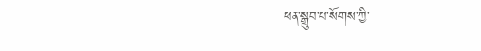ཕན་སྒྲུབ་པ་སོགས་ཀྱི་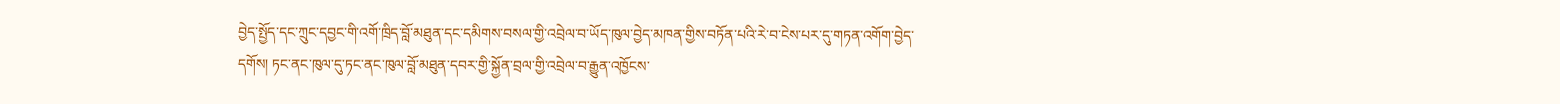བྱེད་སྤྱོད་དང་ཀྲུང་དབྱང་གི་འགོ་ཁྲིད་བློ་མཐུན་དང་དམིགས་བསལ་གྱི་འབྲེལ་བ་ཡོད་ཁུལ་བྱེད་མཁན་གྱིས་བཏོན་པའི་རེ་བ་ངེས་པར་དུ་གཏན་འགོག་བྱེད་དགོས། ཏང་ནང་ཁུལ་དུ་ཏང་ནང་ཁུལ་བློ་མཐུན་དབར་གྱི་སྐྱོན་བྲལ་གྱི་འབྲེལ་བ་རྒྱུན་འཁྱོངས་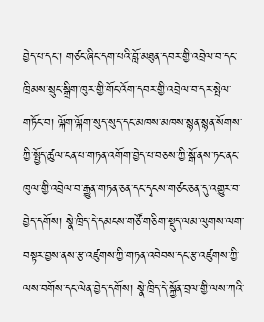བྱེད་པ་དང་། གཙང་ཞིང་དག་པའི་བློ་མཐུན་དབར་གྱི་འབྲེལ་བ་དང་ཁྲིམས་སྲུང་སྒྲིག་ཁུར་གྱི་གོང་འོག་དབར་གྱི་འབྲེལ་བ་དར་སྤེལ་གཏོང་བ། ལྐོག་ལྐོག་སུད་སུད་དང་མཁས་མཁས་སྙན་སྙན་སོགས་ཀྱི་སྤྱོད་ཚུལ་ངན་པ་གཏན་འགོག་བྱེད་པ་བཅས་ཀྱི་སྒོ་ནས་ཏང་ནང་ཁུལ་གྱི་འབྲེལ་བ་རྒྱུན་གཏན་ཅན་དང་དྭངས་གཙང་ཅན་དུ་འགྱུར་བ་བྱེད་དགོས། སྣེ་ཁྲིད་དེ་དམངས་གཙོ་གཅིག་སྡུད་ལམ་ལུགས་ལག་བསྟར་བྱས་ནས་རྩ་འཛུགས་ཀྱི་གཏན་འབེབས་དང་རྩ་འཛུགས་ཀྱི་ལས་བགོས་དང་ལེན་བྱེད་དགོས། སྣེ་ཁྲིད་དེ་སྐྱོན་བྲལ་གྱི་ལས་ཀའི་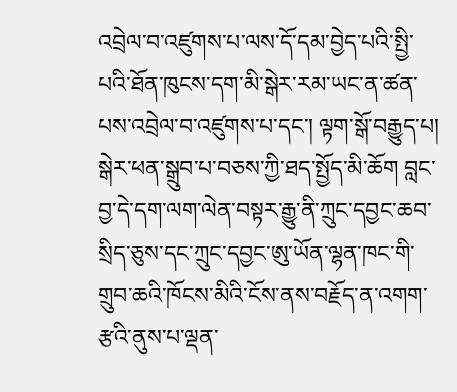འབྲེལ་བ་འཛུགས་པ་ལས་དོ་དམ་བྱེད་པའི་སྤྱི་པའི་ཐོན་ཁུངས་དག་མི་སྒེར་རམ་ཡང་ན་ཚན་པས་འབྲེལ་བ་འཛུགས་པ་དང་། ལྟག་སྒོ་བརྒྱུད་པ། སྒེར་ཕན་སྒྲུབ་པ་བཅས་ཀྱི་ཐད་སྤྱོད་མི་ཆོག བླང་བྱ་དེ་དག་ལག་ལེན་བསྟར་རྒྱུ་ནི་ཀྲུང་དབྱང་ཆབ་སྲིད་ཅུས་དང་ཀྲུང་དབྱང་ཨུ་ཡོན་ལྷན་ཁང་གི་གྲུབ་ཆའི་ཁོངས་མིའི་ངོས་ནས་བརྗོད་ན་འགག་རྩའི་ནུས་པ་ལྡན་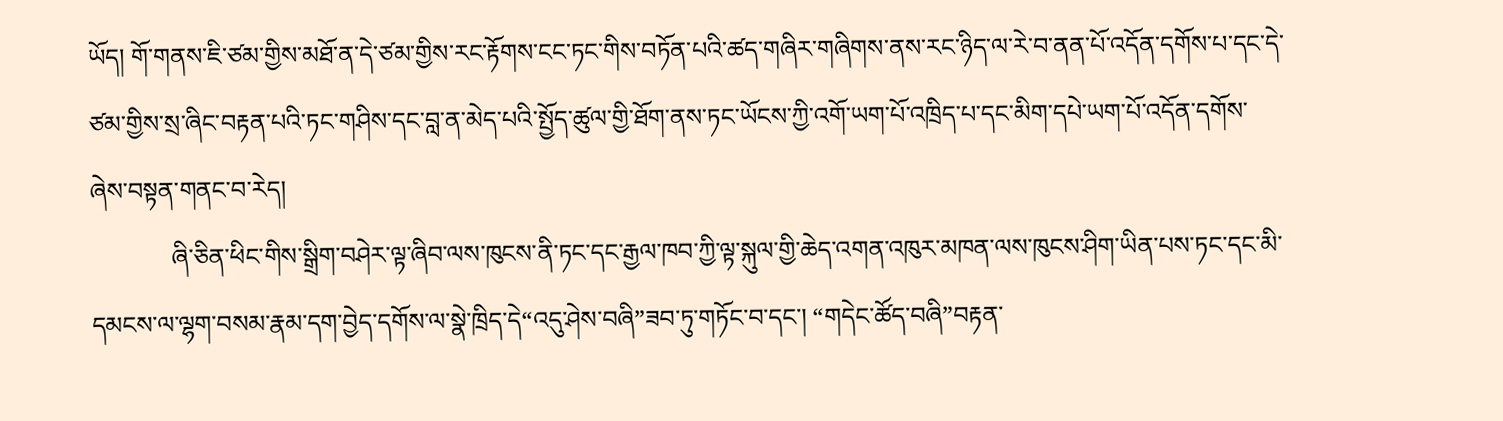ཡོད། གོ་གནས་ཇི་ཙམ་གྱིས་མཐོ་ན་དེ་ཙམ་གྱིས་རང་རྟོགས་ངང་ཏང་གིས་བཏོན་པའི་ཚད་གཞིར་གཞིགས་ནས་རང་ཉིད་ལ་རེ་བ་ནན་པོ་འདོན་དགོས་པ་དང་དེ་ཙམ་གྱིས་སྲ་ཞིང་བརྟན་པའི་ཏང་གཤིས་དང་བླ་ན་མེད་པའི་སྤྱོད་ཚུལ་གྱི་ཐོག་ནས་ཏང་ཡོངས་ཀྱི་འགོ་ཡག་པོ་འཁྲིད་པ་དང་མིག་དཔེ་ཡག་པོ་འདོན་དགོས་ཞེས་བསྟན་གནང་བ་རེད།
             ཞི་ཅིན་ཕིང་གིས་སྒྲིག་བཤེར་ལྟ་ཞིབ་ལས་ཁུངས་ནི་ཏང་དང་རྒྱལ་ཁབ་ཀྱི་ལྟ་སྐུལ་གྱི་ཆེད་འགན་འཁུར་མཁན་ལས་ཁུངས་ཤིག་ཡིན་པས་ཏང་དང་མི་དམངས་ལ་ལྷག་བསམ་རྣམ་དག་བྱེད་དགོས་ལ་སྣེ་ཁྲིད་དེ“འདུ་ཤེས་བཞི”ཟབ་ཏུ་གཏོང་བ་དང་། “གདེང་ཚོད་བཞི”བརྟན་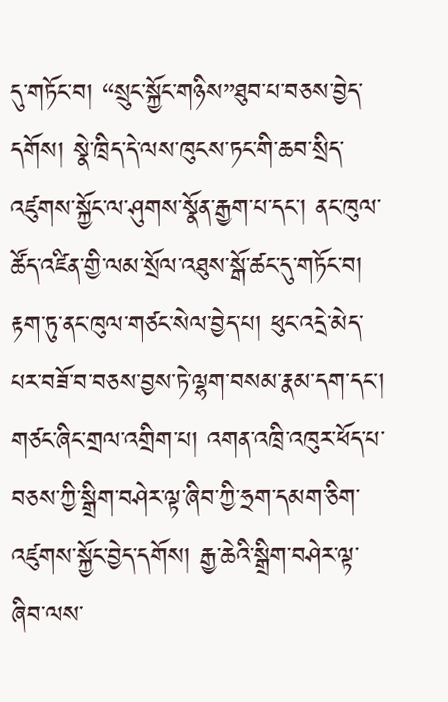དུ་གཏོང་བ། “སྲུང་སྐྱོང་གཉིས”ཐུབ་པ་བཅས་བྱེད་དགོས། སྣེ་ཁྲིད་དེ་ལས་ཁུངས་ཏང་གི་ཆབ་སྲིད་འཛུགས་སྐྱོང་ལ་ཤུགས་སྣོན་རྒྱག་པ་དང་། ནང་ཁུལ་ཚོད་འཛིན་གྱི་ལམ་སྲོལ་འཐུས་སྒོ་ཚང་དུ་གཏོང་བ། རྟག་ཏུ་ནང་ཁུལ་གཙང་སེལ་བྱེད་པ། ཕུང་འདྲེ་མེད་པར་བཟོ་བ་བཅས་བྱས་ཏེ་ལྷག་བསམ་རྣམ་དག་དང་། གཙང་ཞིང་གྲལ་འགྲིག་པ། འགན་འཁྲི་འཁུར་ཕོད་པ་བཅས་ཀྱི་སྒྲིག་བཤེར་ལྟ་ཞིབ་ཀྱི་ཧྲག་དམག་ཅིག་འཛུགས་སྐྱོང་བྱེད་དགོས། རྒྱ་ཆེའི་སྒྲིག་བཤེར་ལྟ་ཞིབ་ལས་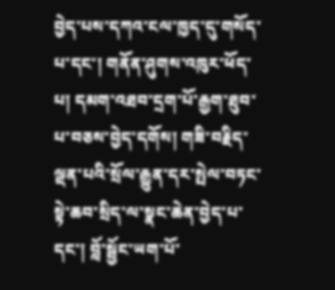བྱེད་པས་དཀའ་ངལ་ཁྱད་དུ་གསོད་པ་དང་། གནོན་ཤུགས་འཁུར་ཕོད་པ། དམག་འཐབ་དྲག་པོ་རྒྱག་ཐུབ་པ་བཅས་བྱེད་དགོས། གཟི་བརྗིད་ལྡན་པའི་སྲོལ་རྒྱུན་དར་སྤེལ་བཏང་སྟེ་ཆབ་སྲིད་ལ་སྣང་ཆེན་བྱེད་པ་དང་། བློ་སྦྱོང་ཡག་པོ་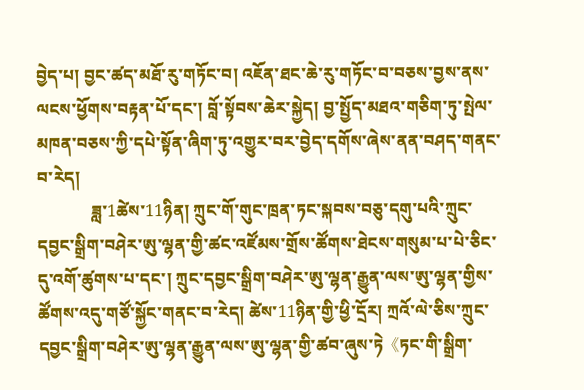བྱེད་པ། བྱང་ཚད་མཐོ་རུ་གཏོང་བ། འཇོན་ཐང་ཆེ་རུ་གཏོང་བ་བཅས་བྱས་ནས་ལངས་ཕྱོགས་བརྟན་པོ་དང་། བློ་སྟོབས་ཆེར་སྐྱེད། བྱ་སྤྱོད་མཐའ་གཅིག་ཏུ་སྤེལ་མཁན་བཅས་ཀྱི་དཔེ་སྟོན་ཞིག་ཏུ་འགྱུར་བར་བྱེད་དགོས་ཞེས་ནན་བཤད་གནང་བ་རེད།
             ཟླ་1ཚེས་11ཉིན། ཀྲུང་གོ་གུང་ཁྲན་ཏང་སྐབས་བཅུ་དགུ་པའི་ཀྲུང་དབྱང་སྒྲིག་བཤེར་ཨུ་ལྷན་གྱི་ཚང་འཛོམས་གྲོས་ཚོགས་ཐེངས་གསུམ་པ་པེ་ཅིང་དུ་འགོ་ཚུགས་པ་དང་། ཀྲུང་དབྱང་སྒྲིག་བཤེར་ཨུ་ལྷན་རྒྱུན་ལས་ཨུ་ལྷན་གྱིས་ཚོགས་འདུ་གཙོ་སྐྱོང་གནང་བ་རེད། ཚེས་11ཉིན་གྱི་ཕྱི་དྲོར། ཀྲའོ་ལེ་ཅིས་ཀྲུང་དབྱང་སྒྲིག་བཤེར་ཨུ་ལྷན་རྒྱུན་ལས་ཨུ་ལྷན་གྱི་ཚབ་ཞུས་ཏེ《ཏང་གི་སྒྲིག་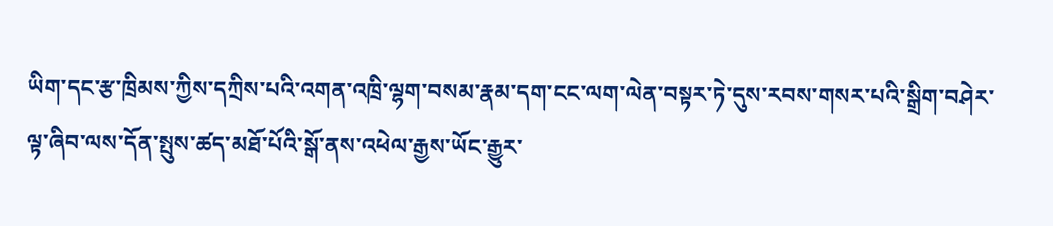ཡིག་དང་རྩ་ཁྲིམས་ཀྱིས་དཀྲིས་པའི་འགན་འཁྲི་ལྷག་བསམ་རྣམ་དག་ངང་ལག་ལེན་བསྟར་ཏེ་དུས་རབས་གསར་པའི་སྒྲིག་བཤེར་ལྟ་ཞིབ་ལས་དོན་སྤུས་ཚད་མཐོ་པོའི་སྒོ་ནས་འཕེལ་རྒྱས་ཡོང་རྒྱུར་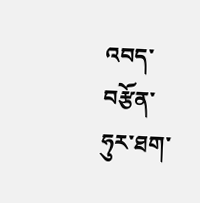འབད་བརྩོན་ཧུར་ཐག་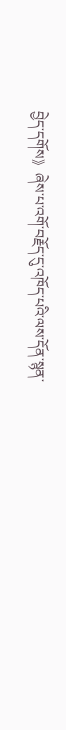བྱེད་དགོས》ཞེས་པ་འགོ་བརྗོད་དུ་འཁོད་པའི་ལས་དོན་སྙན་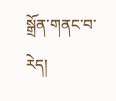སྒྲོན་གནང་བ་རེད།